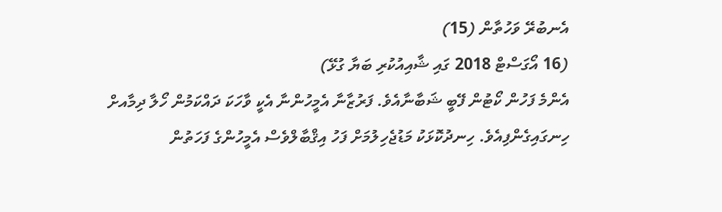އެނބުރޭ ވަހުތާން (15)
(16 އޯގަސްޓް 2018 ގައި ޝާއިއުކުރި ބަޔާ ގުޅޭ)
އެންމެ ފަހުން ކޯޓުން ފޭބީ ޝަބާނާއެވެ. ފަރުޒާނާ އެމީހުންނާ އެކީ ވާހަކަ ދައްކަމުން ހޯލާ ދިމާއށް ހިނގައިގެންފިއެވެ. ހިނދުކޮޅަކު މަޑުޖެހިލުމަށް ފަހު އިޤްބާލްވެސް އެމީހުންގެ ފަހަތުން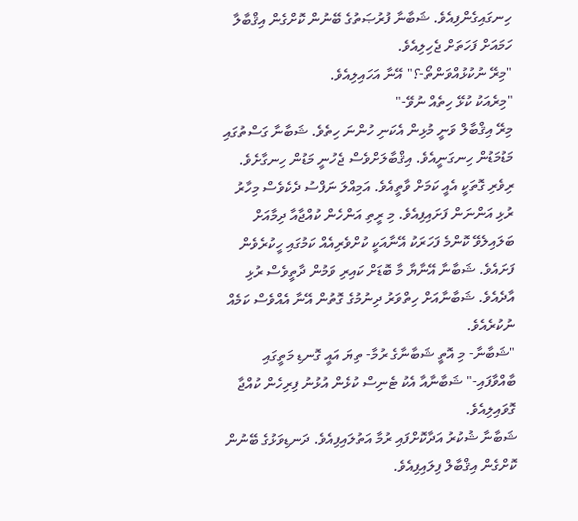ހިނގައިގެންފިއެވެ. ޝަބާނާ ފުރުޞަތުގެ ބޭނުން ކޮށްގެން އިޤްބާލާ ހަމައަށް ފަހަތަށް ޖެހިލިއެވެ.
"މިރޭ ނުކުޅުއްވަންތޯ-؟" އޭނާ އަހައިލިއެވެ.
"މިރެއަކު ކުޅޭ ހިތެއް ނުވޭ-"
މިރޭ އިޤްބާލް ވަނީ މުޅިން އެކަނި ހުންނަ ހިތެވެ. ޝަބާނާ ގަސްތުގައި މަޑުމަޑުން ހިނގަނީއެވެ. އިޤްބާލަށްވެސް ޖެހުނީ މަޑުން ހިނގާށެވެ. ރިވެރި ގޮތަކީ އެއީ ކަމަށް ވާތީއެވެ. އަމިއްލަ ނަފްސު ދެކެވެސް މިހާރު ރުޅި އަންނަން ފަށައިފިއެވެ. މި ރީތި އަންހެން ކުއްޖާއާ ދިމާއަށް ބަލައިލެވޭ ކޮންމެ ފަހަރަކު އޭނާއަކީ ކުށްވެރިއެއް ކަމުގައި ހީކުރެވެން ފަށައެވެ. ޝަބާނާ އޭނާޔާ މާ ބޮޑަށް ކައިރި ވަމުން ދާތީވެސް ރުޅި އާދެއެވެ. ޝަބާނާއަށް ހިތްވަރު ދިނުމުގެ ގޮތުން އޭނާ އެއްވެސް ކަމެއް ނުކުރެއެވެ.
"ޝަބާނާ- މި އޮތީ ޝަބާނާގެ ރުމާ- ތިޔަ އައީ ގޮނޑި މަތީގައި ބާއްވާފައި-" ޝަބާނާއާ އެކު ޓެނިސް ކުޅެން އުޅުނު ފިރިހެން ކުއްޖާ ގޮވައިލިއެވެ.
ޝަބާނާ ޝުކުރު އަދާކޮށްފައި ރުމާ އަތުލައިފިއެވެ. ދަނޑިވަޅުގެ ބޭނުން ކޮށްގެން އިޤްބާލް ފިލައިފިއެވެ.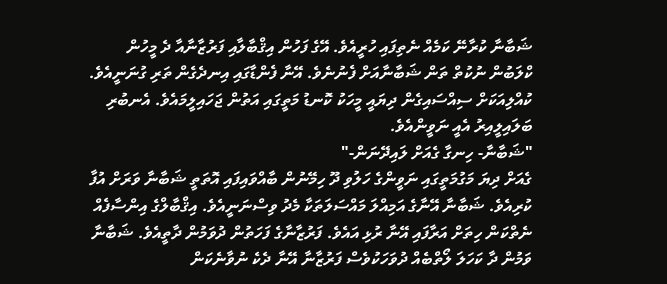ޝަބާނާ ކުރާނޭ ކަމެއް ނެތިފައި ހުރީއެވެ. އޭގެ ފަހުން އިޤްބާލާއި ފަރުޒާނާއާ ދެ މީހުން ކްލަބުން ނުކުތް ތަން ޝަބާނާއަށް ފެނުނެވެ. އޭނާ ފެންޑާގައި އިނދެގެން ތަރި ގުނަނީއެވެ. ކުއްލިއަކަށް ސިއްސައިގެން ދިޔައީ މީހަކު ކޮނޑު މަތީގައި އަތުން ޖަހައިލީމައެވެ. އެނބުރި ބަލައިލީއިރު އެއީ ނަވީންއެވެ.
"ޝަބާނާ- ހިނގާ ގެއަށް ލައިދޭނަން-"
ގެއަށް ދިޔަ މަގުމަތީގައި ނަވީންގެ ހަލުވި ދޫ ހިމޭނުން ބާއްވައިފައި އޮތަތީ ޝަބާނާ ވަރަށް އުފާ ކުރިއެވެ. ޝަބާނާ އޭނާގެ އަމިއްލަ މައްސަލަތަކާ މެދު ވިސްނަނީއެވެ. އިޤްބާލްގެ އިންސާފެއް ނެތްކަން ހިތަށް އަރާފައި އޭނާ ރުޅި އައެވެ. ފަރުޒާނާގެ ފަހަތުން ދުވަމުން ދާތީއެވެ. ޝަބާނާ ވަމުން ދާ ކަހަލަ ލޯތްބެއް ދުވަހަކުވެސް ފަރުޒާނާ އޭނާ ދެކެ ނުވާނެކަން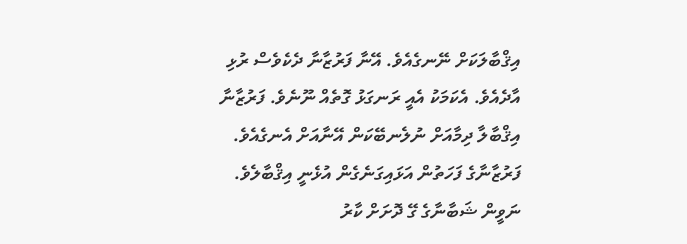އިޤްބާލަކަށް ނޭނގެއެވެ. އޭނާ ފަރުޒާނާ ދެކެވެސް ރުޅި އާދެއެވެ. އެކަމަކު އެއީ ރަނގަޅު ގޮތެއް ނޫނެވެ. ފަރުޒާނާ އިޤްބާލާ ދިމާއަށް ނުލެނބޭކަން އޭނާއަށް އެނގެއެވެ. ފަރުޒާނާގެ ފަހަތުން އަޅައިގަނެގެން އުޅެނީ އިޤްބާލެވެ.
ނަވީން ޝަބާނާގެ ގޭ ދޮށަށް ކާރު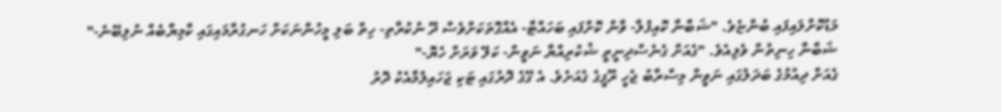މަޑުކޮށްލައިފައި ބުންޏެވެ. "ޝަބާނާ ކޮއިފުލާ- ވާން ކޮށްފައި ބަހައްޓާ- އެއްގޮތަކަށްވެސް ދޫ ނުކުރާތި- ހިތް ބަލި މީހުންނަކަށް ހަނގުރާމައިގައި ކާމިޔާބެއް ނުލިބޭނެ-"
ޝަބާނާ ހިނިތުން ވެލިއެވެ. "ގެއަށް ގެނެސްދިނީތީ ޝުކުރިއްޔާ ނަވީން- ކަލޭ ވަރަށް ހެޔޮ-"
ގެއަށް ދިއުމުގެ ބަދަލުގައި ނަވީން މިސްރާބު ޖެހީ ރޫފީގެ ގެއަށެވެ. އެ ގޭގެ ދޮރުގައި ޓަކި ޖަހައިލުމާއެކު ދޮރު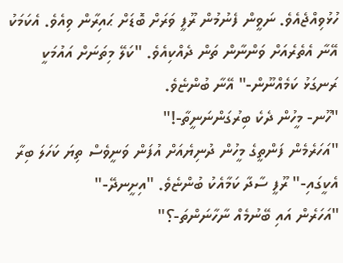ހުޅުވިއްޖެއެވެ. ނަވީން ފެނުމުން ރޫފީ ވަރަށް ބޮޑަށް ޙައިރާން ވިއެވެ. އެކަމަކު އޭނާ އެތެރެއަށް ވަންނާން ތަން ދެއްކިއެވެ. "ކަލޭ މިތަނަށް އައުމަކީ ރަނގަޅު ކަމެއްނޫން-" އޭނާ ބުންޏެވެ.
"ހޫނ- މީހުން ދެކެ ބިރުގަންނަނީތާ-!"
"އަހަރެމެން ފަންތީގެ މީހުން ދުނިޔެއަށް އުފަން ވަނީވެސް ތިޔަ ކަހަލަ ބިރާ އެކީގައި-" ރޫފީ ސާދާ ކަމާއެކު ބުންޏެވެ. "އިށީނދޭ-"
"އަހަރެން އައި ބޭނުމެއް ނާހާނަންތަ-؟"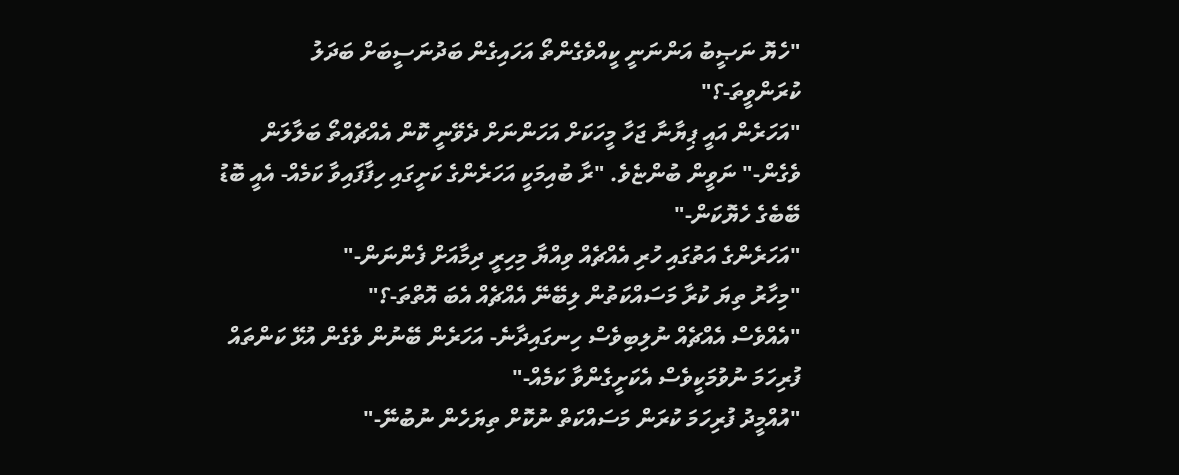"ހެޔޮ ނަޞީބު އަންނަނީ ކީއްވެގެންތޯ އަހައިގެން ބަދުނަސީބަށް ބަދަލު ކުރަންވީތަ-؟"
"އަހަރެން އައީ ޕިޔާނާ ޖަހާ މީހަކަށް އަހަންނަށް ދެވޭނީ ކޮން އެއްޗެއްތޯ ބަލާލަން ވެގެން-" ނަވީން ބުންޏެވެ. "ރާ ބުއިމަކީ އަހަރެންގެ ކަށީގައި ހިފާފައިވާ ކަމެއް- އެއީ ބޮޑު ބޭބެގެ ހެޔޮކަން-"
"އަހަރެންގެ އަތުގައި ހުރި އެއްޗެއް ވިއްޔާ މިހިރީ ދިމާއަށް ފެންނަން-"
"މިހާރު ތިޔަ ކުރާ މަސައްކަތުން ލިބޭނޭ އެއްޗެއް އެބަ އޮތްތަ-؟"
"އެއްވެސް އެއްޗެއް ނުލިބިވެސް ހިނގައިދާނެ- އަހަރެން ބޭނުން ވެގެން އުޅޭ ކަންތައް ފުރިހަމަ ނުވުމަކީވެސް އެކަށީގެންވާ ކަމެއް-"
"އުއްމީދު ފުރިހަމަ ކުރަން މަސައްކަތް ނުކޮށް ތިޔަހެން ނުބުނޭ-"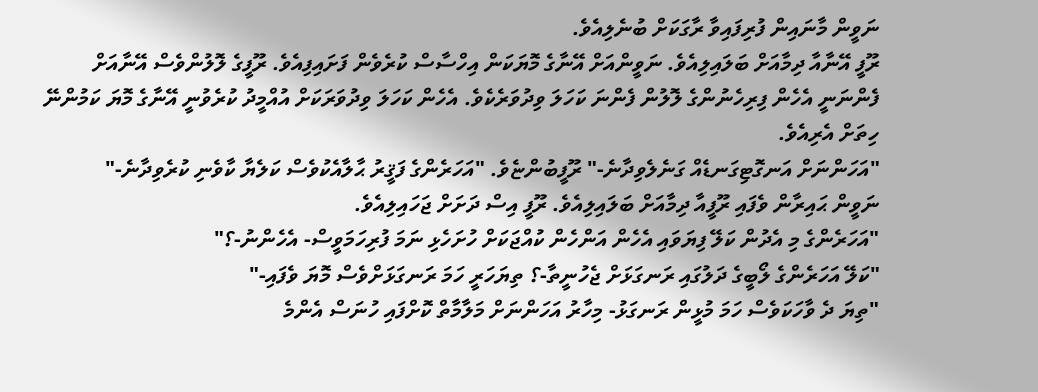ނަވީން މާނައިން ފުރިފައިވާ ރާގަކަށް ބުނެލިއެވެ.
ރޫފީ އޭނާއާ ދިމާއަށް ބަލައިލިއެވެ. ނަވީންއަށް އޭނާގެ މޮޔަކަން އިހްސާސް ކުރެވެން ފަށައިފިއެވެ. ރޫފީގެ ލޮލުންވެސް އޭނާއަށް ފެންނަނީ އެހެން ފިރިހެނުންގެ ލޮލުން ފެންނަ ކަހަލަ ވިދުވަރެކެވެ. އެހެން ކަހަލަ ވިދުވަރަކަށް އުއްމީދު ކުރެވުނީ އޭނާގެ މޮޔަ ކަމުންނޭ ހިތަށް އެރިއެވެ.
"އަހަންނަށް އަނގޮޓިގަނޑެއް ގަނެލެވިދާނެ-" ރޫފީބުންޏެވެ. "އަހަރެންގެ ފަޤީރު ޙާލާއެކުވެސް ކަލެޔާ ކާވެނި ކުރެވިދާނެ-"
ނަވީން ޙައިރާން ވެފައި ރޫފީއާ ދިމާއަށް ބަލައިލިއެވެ. ރޫފީ އިސް ދަށަށް ޖަހައިލިއެވެ.
"އަހަރެންގެ މި އެދުން ކަލޭ ފިޔަވައި އެހެން އަންހެން ކުއްޖަކަށް ހުށަހެޅި ނަމަ ފުރިހަމަވީސް- އެހެންނު-؟"
"ކަލޭ އަހަރެންގެ ލޯބީގެ ދަލުގައި ރަނގަޅަށް ޖެހުނީތާ-؟ ތިޔަހަރީ ހަމަ ރަނގަޅަށްވެސް މޮޔަ ވެފައި-"
"ތިޔަ ދެ ވާހަކަވެސް ހަމަ މުޅީން ރަނގަޅު- މިހާރު އަހަންނަށް މަލާމާތް ކޮށްފައި ހުނަސް އެންމެ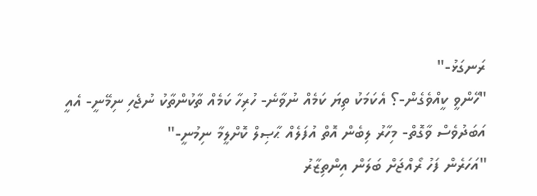ރަނގަޅު-"
"ހޭންވީ ކީއްވެގެން-؟ އެކަމަކު ތިޔަ ކަމެއް ނުވާނެ- ހުރިހާ ކަމެއް ތާކުންތާކު ނުޖެހި ނިމޭނީ- އެއީ އަބަދުވެސް ވާގޮތް- މިހާރު ލިބެން އޮތް އުފަލެއް ޙާޞިލް ކޮށްލީމާ ނިމުނީ-"
"އަހަރެން ފަހު ރޯއްޖަށް ބަލަން އިންތިޒާރު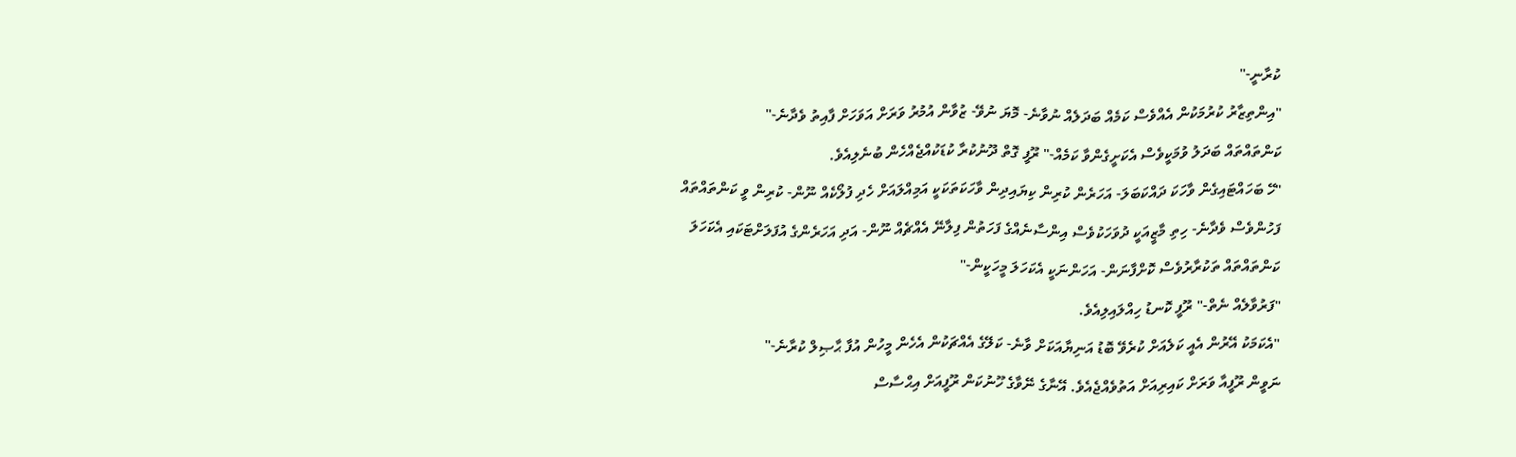ކުރާނީ-"
"އިންތިޒާރު ކުރުމަކުން އެއްވެސް ކަމެއް ބަދަލެއް ނުވާނެ- މޮޔަ ނުވޭ- ޒުވާން އުމުރު ވަރަށް އަވަހަށް ފާއިތު ވެދާނެ-"
ކަންތައްތައް ބަދަލު ވުމަކީވެސް އެކަށީގެންވާ ކަމެއް-" ރޫފީ ގޮތް ދޫނުކުރާ ކުޑަކުއްޖެއްހެން ބުނެލިއެވެ.
"ހޭ ބަހައްޓައިގެން ވާހަކަ ދައްކަބަލަ- އަހަރެން ކުރިން ކިޔައިދިން ވާހަކަތަކަކީ އަމިއްލައަށް ހެދި ފުލޯކެއް ނޫން- ކުރިން ވީ ކަންތައްތައް ފަހުންވެސް ވެދާނެ- ހިތި މާޒީއަކީ ދުވަހަކުވެސް އިންސާނެއްގެ ފަހަތުން ފިލާނޭ އެއްޗެއް ނޫން- އަދި އަހަރެންގެ އުފަލަށްޓަކައި އެކަހަލަ ކަންތައްތައް ތަކުރާރުވެސް ކޮށްފާނަން- އަހަންނަކީ އެކަހަލަ މީހަކީން-"
"ފަރުވާލެއް ނެތް-" ރޫފީ ކޮނޑު ހިއްލައިލިއެވެ.
"އެކަމަކު އޭރުން އެއީ ކަލެއަށް ކުރެވޭ ބޮޑު އަނިޔާއަކަށް ވާނެ- ކަލޭގެ އެއްޗަކުން އެހެން މީހުން އުފާ ޙާޞިލް ކުރާނެ-"
ނަވީން ރޫފީއާ ވަރަށް ކައިރިއަށް އަތުވެއްޖެއެވެ. އޭނާގެ ނޭވާގެ ހޫނުކަން ރޫފީއަށް އިޙްސާސް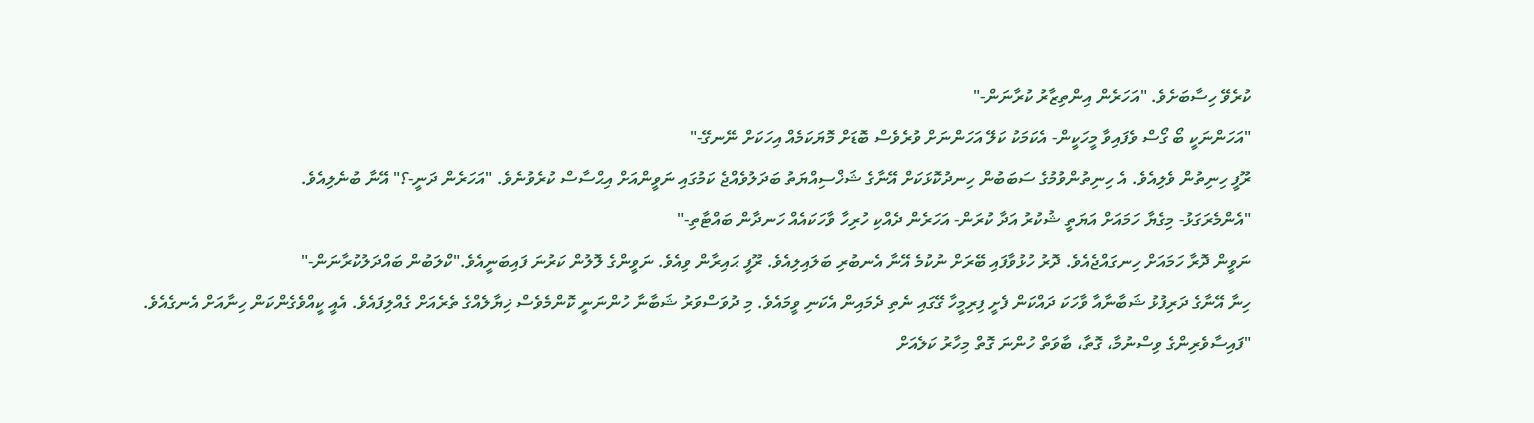ކުރެވޭ ހިސާބަށެވެ. "އަހަރެން އިންތިޒާރު ކުރާނަން-"
"އަހަންނަކީ ބޯ ގޯސް ވެފައިވާ މީހަކީން- އެކަމަކު ކަލޭ އަހަންނަށް ވުރެވެސް ބޮޑަށް މޮޔަކަމެއް އިހަކަށް ނޭނގޭ-"
ރޫފީ ހިނިތުން ވެލިއެވެ. އެ ހިނިތުންވުމުގެ ސަބަބުން ހިނދުކޮޅަކަށް އޭނާގެ ޝަޚްސިއްޔަތު ބަދަލުވެއްޖެ ކަމުގައި ނަވީންއަށް އިޙްސާސް ކުރެވުނެވެ. "އަހަރެން ދަނީ-؟" އޭނާ ބުނެލިއެވެ.
"އެންމެރަގަޅު- މިގެޔާ ހަމައަށް އަޔަތީ ޝުކުރު އަދާ ކުރަން- އަހަރެން ދެއްކި ހުރިހާ ވާހަކައެއް ހަނދާން ބައްޓާތި-"
ނަވީން ދޮރާ ހަމައަށް ހިނގައްޖެއެވެ. ދޮރު ހުޅުވާފައި ބޭރަށް ނުކުމެ އޭނާ އެނބުރި ބަލައިލިއެވެ. ރޫފީ ޙައިރާން ވިއެވެ. ނަވީންގެ ލޮލުން ކަރުނަ ފައިބަނީއެވެ."ކްލަބުން ބައްދަލުކުރާނަން-"
ހިނާ އޭނާގެ ދަރިފުޅު ޝަބާނާއާ ވާހަކަ ދައްކަން ފެށީ ފިރިމީހާ ގޭގައި ނެތި ދެމައިން އެކަނި ވީމައެވެ. މި ދުވަސްވަރު ޝަބާނާ ހުންނަނީ ކޮންމެވެސް ޚިޔާލެއްގެ ތެރެއަށް ގެއްލިފައެވެ. އެއީ ކީއްވެގެންކަން ހިނާއަށް އެނގެއެވެ.
"ފައިސާވެރިންގެ ވިސްނުމާ، ގޮތާ، ބާވަތް ހުންނަ ގޮތް މިހާރު ކަލެއަށް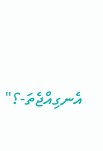އެނގިއްޖެތަ-؟"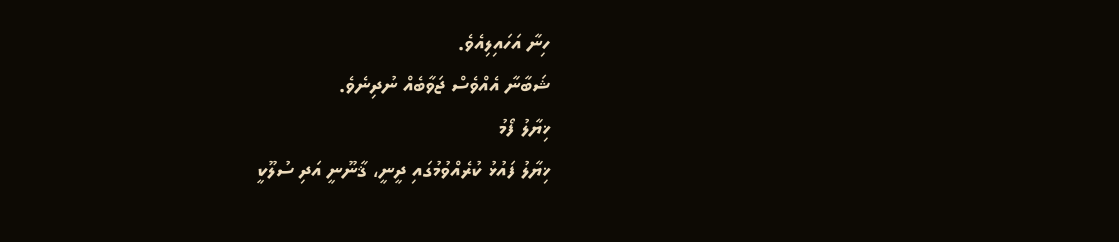ހިނާ އަހައިލިއެވެ.
ޝަބާނާ އެއްވެސް ޖަވާބެއް ނުދިނެވެ.
ޚިޔާލު ފޯމު
ޚިޔާލު ފައުޅު ކުރެއްވުމުގައި ދީނީ، ޤާނޫނީ އަދި ސުލޫކީ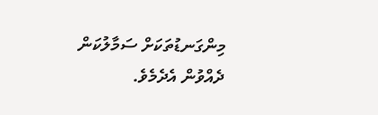މިންގަނޑުތަކަށް ސަމާލުކަން ދެއްވުން އެދެމެވެ.